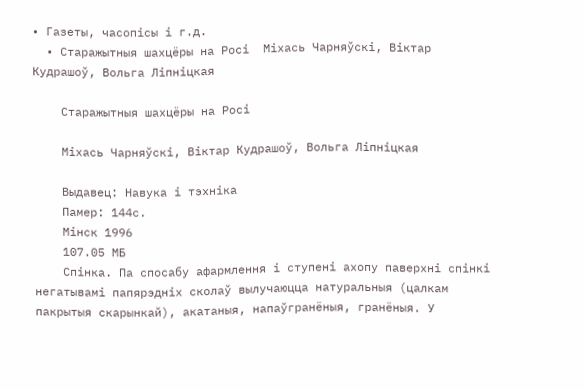• Газеты, часопісы і г.д.
  • Старажытныя шахцёры на Росі  Міхась Чарняўскі, Віктар Кудрашоў, Вольга Ліпніцкая

    Старажытныя шахцёры на Росі

    Міхась Чарняўскі, Віктар Кудрашоў, Вольга Ліпніцкая

    Выдавец: Навука і тэхніка
    Памер: 144с.
    Мінск 1996
    107.05 МБ
    Спінка. Па спосабу афармлення і ступені ахопу паверхні спінкі негатывамі папярэдніх сколаў вылучаюцца натуральныя (цалкам пакрытыя скарынкай), акатаныя, напаўгранёныя, гранёныя. У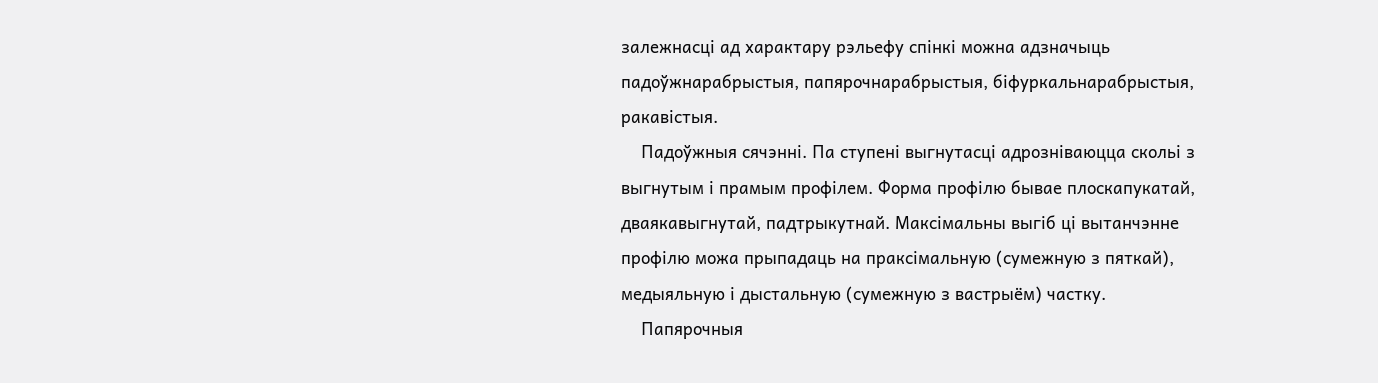залежнасці ад характару рэльефу спінкі можна адзначыць падоўжнарабрыстыя, папярочнарабрыстыя, біфуркальнарабрыстыя, ракавістыя.
    Падоўжныя сячэнні. Па ступені выгнутасці адрозніваюцца скольі з выгнутым і прамым профілем. Форма профілю бывае плоскапукатай, дваякавыгнутай, падтрыкутнай. Максімальны выгіб ці вытанчэнне профілю можа прыпадаць на праксімальную (сумежную з пяткай), медыяльную і дыстальную (сумежную з вастрыём) частку.
    Папярочныя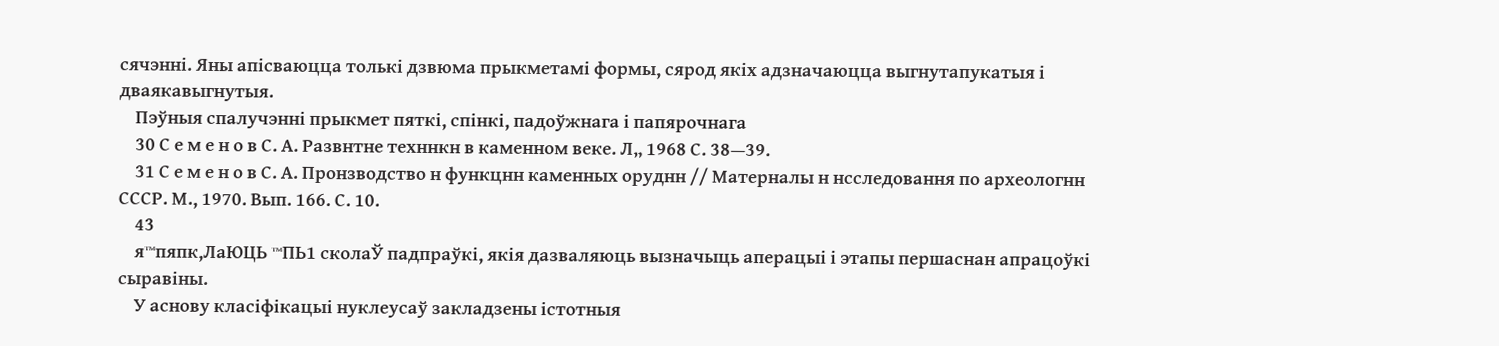сячэнні. Яны апісваюцца толькі дзвюма прыкметамі формы, сярод якіх адзначаюцца выгнутапукатыя і дваякавыгнутыя.
    Пэўныя спалучэнні прыкмет пяткі, спінкі, падоўжнага і папярочнага
    30 С е м е н о в С. А. Развнтне техннкн в каменном веке. Л„ 1968 С. 38—39.
    31 С е м е н о в С. А. Пронзводство н функцнн каменных оруднн // Матерналы н нсследовання по археологнн СССР. М., 1970. Вып. 166. С. 10.
    43
    я™пяпк,ЛаЮЦЬ ™ПЬ1 сколаЎ падпраўкі, якія дазваляюць вызначыць аперацыі і этапы першаснан апрацоўкі сыравіны.
    У аснову класіфікацыі нуклеусаў закладзены істотныя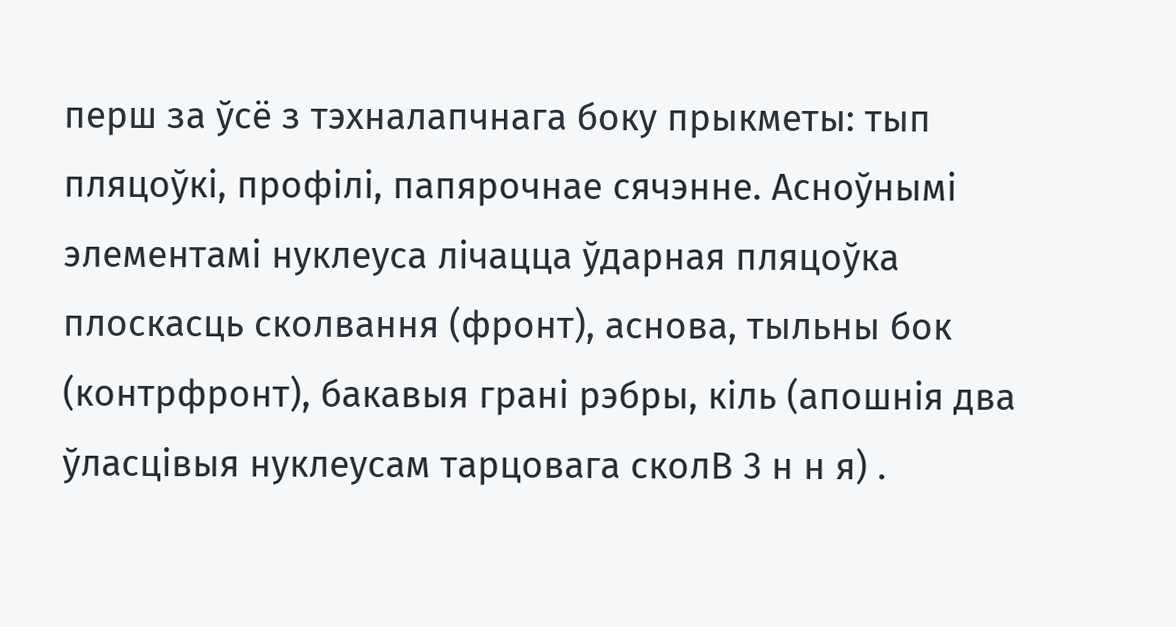перш за ўсё з тэхналапчнага боку прыкметы: тып пляцоўкі, профілі, папярочнае сячэнне. Асноўнымі элементамі нуклеуса лічацца ўдарная пляцоўка плоскасць сколвання (фронт), аснова, тыльны бок (контрфронт), бакавыя грані рэбры, кіль (апошнія два ўласцівыя нуклеусам тарцовага сколВ 3 н н я) .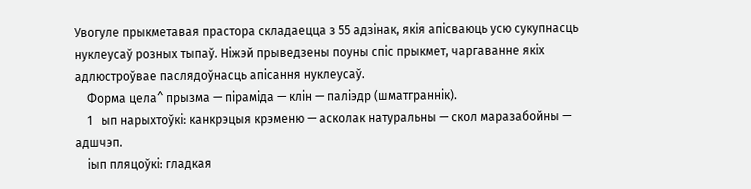Увогуле прыкметавая прастора складаецца з 55 адзінак, якія апісваюць усю сукупнасць нуклеусаў розных тыпаў. Ніжэй прыведзены поуны спіс прыкмет, чаргаванне якіх адлюстроўвае паслядоўнасць апісання нуклеусаў.
    Форма цела^ прызма — піраміда — клін — паліэдр (шматграннік).
    1   ып нарыхтоўкі: канкрэцыя крэменю — асколак натуральны — скол маразабойны — адшчэп.
    іып пляцоўкі: гладкая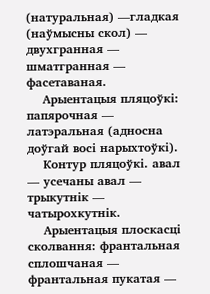(натуральная) —гладкая (наўмысны скол) — двухгранная — шматгранная — фасетаваная.
    Арыентацыя пляцоўкі: папярочная — латэральная (адносна доўгай восі нарыхтоўкі).
    Контур пляцоўкі. авал — усечаны авал — трыкутнік — чатырохкутнік.
    Арыентацыя плоскасці сколвання: франтальная сплошчаная — франтальная пукатая —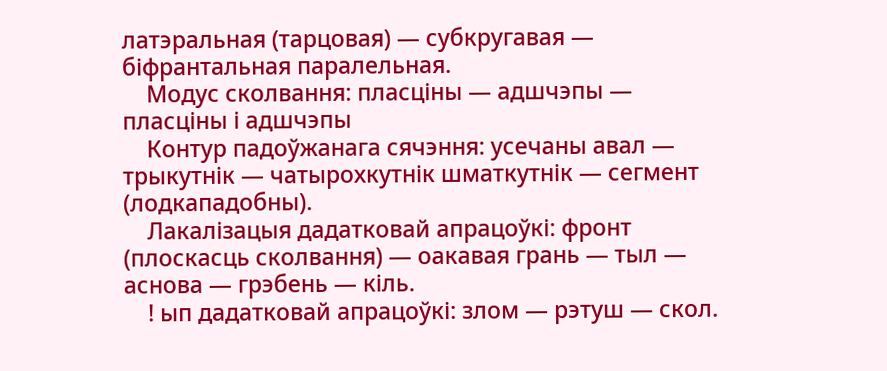латэральная (тарцовая) — субкругавая — біфрантальная паралельная.
    Модус сколвання: пласціны — адшчэпы — пласціны і адшчэпы
    Контур падоўжанага сячэння: усечаны авал — трыкутнік — чатырохкутнік шматкутнік — сегмент (лодкападобны).
    Лакалізацыя дадатковай апрацоўкі: фронт (плоскасць сколвання) — оакавая грань — тыл — аснова — грэбень — кіль.
    ! ып дадатковай апрацоўкі: злом — рэтуш — скол.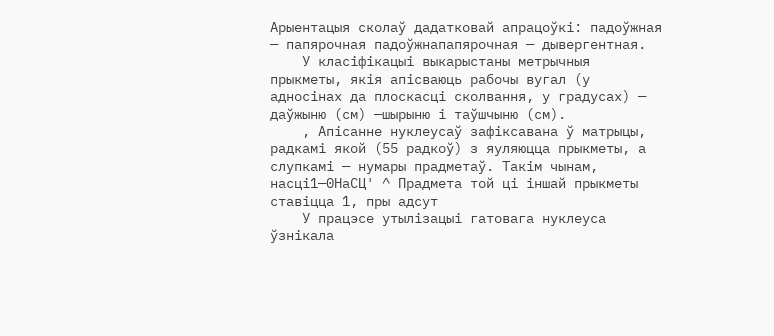Арыентацыя сколаў дадатковай апрацоўкі: падоўжная — папярочная падоўжнапапярочная — дывергентная.
    У класіфікацыі выкарыстаны метрычныя прыкметы, якія апісваюць рабочы вугал (у адносінах да плоскасці сколвання, у градусах) — даўжыню (см) —шырыню і таўшчыню (см).
    , Апісанне нуклеусаў зафіксавана ў матрыцы, радкамі якой (55 радкоў) з яуляюцца прыкметы, а слупкамі — нумары прадметаў. Такім чынам, насці1—0НаСЦ' ^ Прадмета той ці іншай прыкметы ставіцца 1, пры адсут
    У працэсе утылізацыі гатовага нуклеуса ўзнікала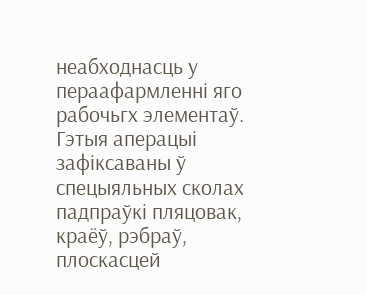неабходнасць у пераафармленні яго рабочьгх элементаў. Гэтыя аперацыі зафіксаваны ў спецыяльных сколах падпраўкі пляцовак, краёў, рэбраў, плоскасцей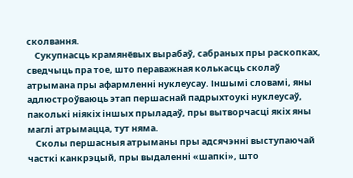сколвання.
    Сукупнасць крамянёвых вырабаў, сабраных пры раскопках, сведчыць пра тое, што пераважная колькасць сколаў атрымана пры афармленні нуклеусау. Іншымі словамі, яны адлюстроўваюць этап першаснай падрыхтоукі нуклеусаў, паколькі ніякіх іншых прыладаў, пры вытворчасці якіх яны маглі атрымацца, тут няма.
    Сколы першасныя атрыманы пры адсячэнні выступаючай часткі канкрэцый, пры выдаленні «шапкі», што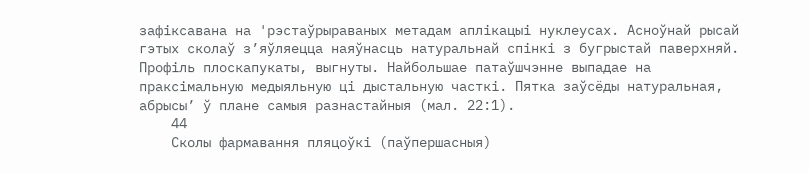зафіксавана на 'рэстаўрыраваных метадам аплікацыі нуклеусах. Асноўнай рысай гэтых сколаў з’яўляецца наяўнасць натуральнай спінкі з бугрыстай паверхняй. Профіль плоскапукаты, выгнуты. Найбольшае патаўшчэнне выпадае на праксімальную медыяльную ці дыстальную часткі. Пятка заўсёды натуральная, абрысы’ ў плане самыя разнастайныя (мал. 22:1).
    44
    Сколы фармавання пляцоўкі (паўпершасныя)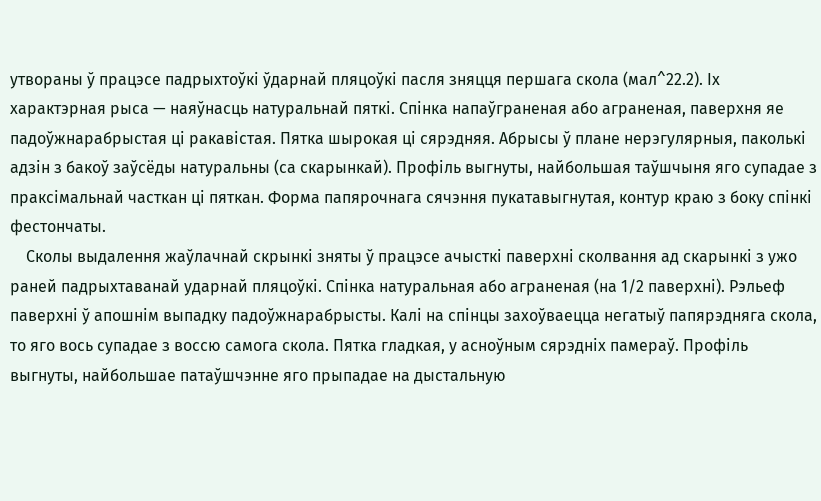утвораны ў працэсе падрыхтоўкі ўдарнай пляцоўкі пасля зняцця першага скола (мал^22.2). Іх характэрная рыса — наяўнасць натуральнай пяткі. Спінка напаўграненая або аграненая, паверхня яе падоўжнарабрыстая ці ракавістая. Пятка шырокая ці сярэдняя. Абрысы ў плане нерэгулярныя, паколькі адзін з бакоў заўсёды натуральны (са скарынкай). Профіль выгнуты, найбольшая таўшчыня яго супадае з праксімальнай часткан ці пяткан. Форма папярочнага сячэння пукатавыгнутая, контур краю з боку спінкі фестончаты.
    Сколы выдалення жаўлачнай скрынкі зняты ў працэсе ачысткі паверхні сколвання ад скарынкі з ужо раней падрыхтаванай ударнай пляцоўкі. Спінка натуральная або аграненая (на 1/2 паверхні). Рэльеф паверхні ў апошнім выпадку падоўжнарабрысты. Калі на спінцы захоўваецца негатыў папярэдняга скола, то яго вось супадае з воссю самога скола. Пятка гладкая, у асноўным сярэдніх памераў. Профіль выгнуты, найбольшае патаўшчэнне яго прыпадае на дыстальную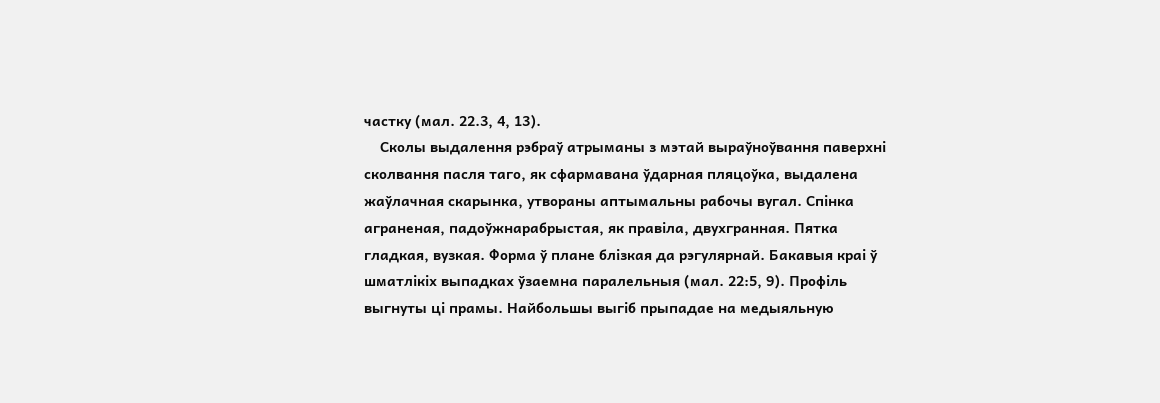частку (мал. 22.3, 4, 13).
    Сколы выдалення рэбраў атрыманы з мэтай выраўноўвання паверхні сколвання пасля таго, як сфармавана ўдарная пляцоўка, выдалена жаўлачная скарынка, утвораны аптымальны рабочы вугал. Спінка аграненая, падоўжнарабрыстая, як правіла, двухгранная. Пятка гладкая, вузкая. Форма ў плане блізкая да рэгулярнай. Бакавыя краі ў шматлікіх выпадках ўзаемна паралельныя (мал. 22:5, 9). Профіль выгнуты ці прамы. Найбольшы выгіб прыпадае на медыяльную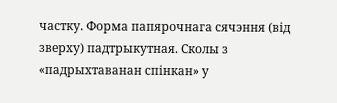частку. Форма папярочнага сячэння (від зверху) падтрыкутная. Сколы з «падрыхтаванан спінкан» у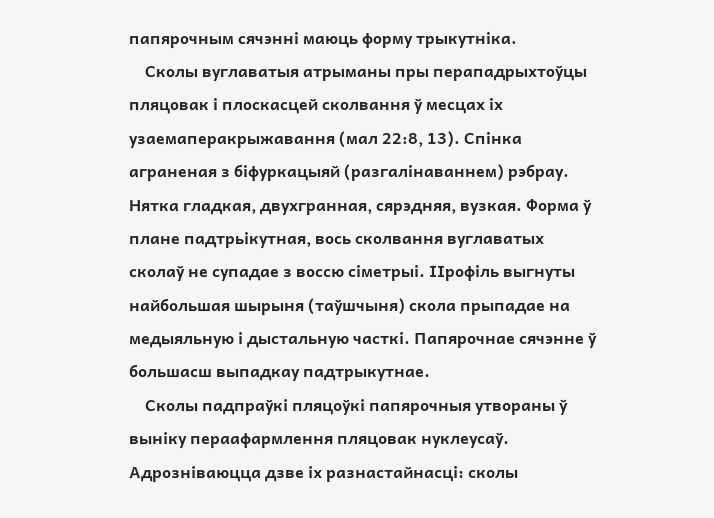папярочным сячэнні маюць форму трыкутніка.
    Сколы вуглаватыя атрыманы пры перападрыхтоўцы пляцовак і плоскасцей сколвання ў месцах іх узаемаперакрыжавання (мал 22:8, 13). Спінка аграненая з біфуркацыяй (разгалінаваннем) рэбрау. Нятка гладкая, двухгранная, сярэдняя, вузкая. Форма ў плане падтрьікутная, вось сколвання вуглаватых сколаў не супадае з воссю сіметрыі. ІІрофіль выгнуты найбольшая шырыня (таўшчыня) скола прыпадае на медыяльную і дыстальную часткі. Папярочнае сячэнне ў большасш выпадкау падтрыкутнае.
    Сколы падпраўкі пляцоўкі папярочныя утвораны ў выніку пераафармлення пляцовак нуклеусаў. Адрозніваюцца дзве іх разнастайнасці: сколы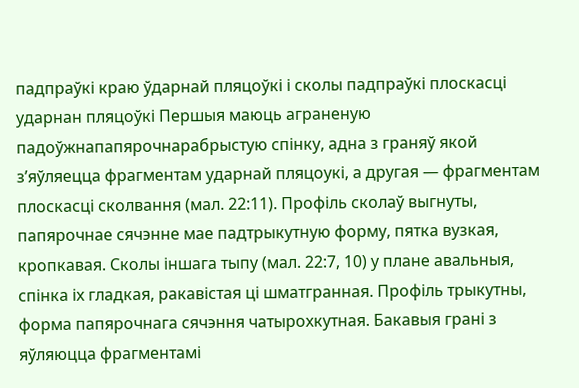падпраўкі краю ўдарнай пляцоўкі і сколы падпраўкі плоскасці ударнан пляцоўкі Першыя маюць аграненую падоўжнапапярочнарабрыстую спінку, адна з граняў якой з’яўляецца фрагментам ударнай пляцоукі, а другая — фрагментам плоскасці сколвання (мал. 22:11). Профіль сколаў выгнуты, папярочнае сячэнне мае падтрыкутную форму, пятка вузкая, кропкавая. Сколы іншага тыпу (мал. 22:7, 10) у плане авальныя, спінка іх гладкая, ракавістая ці шматгранная. Профіль трыкутны, форма папярочнага сячэння чатырохкутная. Бакавыя грані з яўляюцца фрагментамі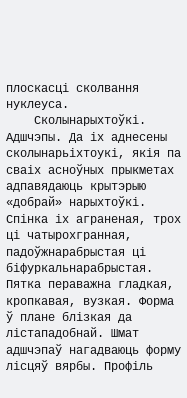плоскасці сколвання нуклеуса.
    Сколынарыхтоўкі. Адшчэпы. Да іх аднесены сколынарьіхтоукі, якія па сваіх асноўных прыкметах адпавядаюць крытэрыю «добрай» нарыхтоўкі. Спінка іх аграненая, трох ці чатырохгранная, падоўжнарабрыстая ці біфуркальнарабрыстая. Пятка пераважна гладкая, кропкавая, вузкая. Форма ў плане блізкая да лістападобнай. Шмат адшчэпаў нагадваюць форму лісцяў вярбы. Профіль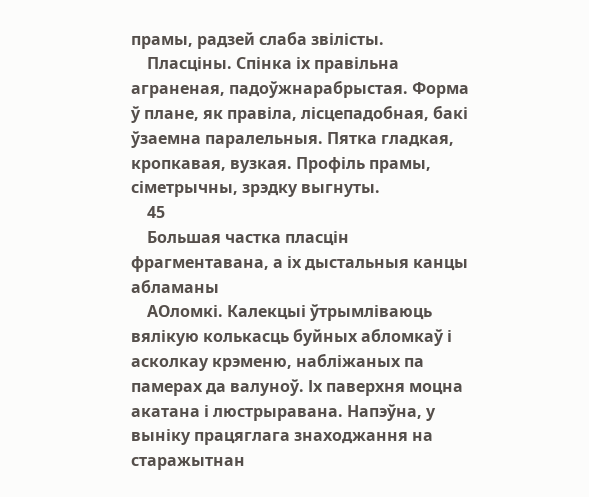прамы, радзей слаба звілісты.
    Пласціны. Спінка іх правільна аграненая, падоўжнарабрыстая. Форма ў плане, як правіла, лісцепадобная, бакі ўзаемна паралельныя. Пятка гладкая, кропкавая, вузкая. Профіль прамы, сіметрычны, зрэдку выгнуты.
    45
    Большая частка пласцін фрагментавана, а іх дыстальныя канцы абламаны
    АОломкі. Калекцыі ўтрымліваюць вялікую колькасць буйных абломкаў і асколкау крэменю, набліжаных па памерах да валуноў. Іх паверхня моцна акатана і люстрыравана. Напэўна, у выніку працяглага знаходжання на старажытнан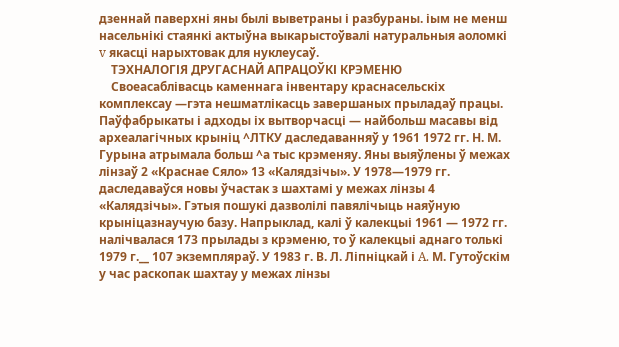дзеннай паверхні яны былі выветраны і разбураны. іым не менш насельнікі стаянкі актыўна выкарыстоўвалі натуральныя аоломкі v якасці нарыхтовак для нуклеусаў.
    ТЭХНАЛОГІЯ ДРУГАСНАЙ АПРАЦОЎКІ КРЭМЕНЮ
    Своеасаблівасць каменнага інвентару краснасельскіх комплексау —гэта нешматлікасць завершаных прыладаў працы. Паўфабрыкаты і адходы іх вытворчасці — найбольш масавы від археалагічных крыніц ^ЛТКУ даследаванняў у 1961 1972 гг. Н. М. Гурына атрымала больш ^а тыс крэменяу. Яны выяўлены ў межах лінзаў 2 «Краснае Сяло» 13 «Калядзічы». У 1978—1979 гг. даследаваўся новы ўчастак з шахтамі у межах лінзы 4 «Калядзічы». Гэтыя пошукі дазволілі павялічыць наяўную крыніцазнаучую базу. Напрыклад, калі ў калекцыі 1961 — 1972 гг. налічвалася 173 прылады з крэменю, то ў калекцыі аднаго толькі 1979 г.__ 107 экземпляраў. У 1983 г. В. Л. Ліпніцкай і A. М. Гутоўскім у час раскопак шахтау у межах лінзы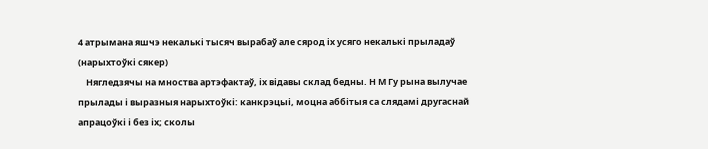4 атрымана яшчэ некалькі тысяч вырабаў але сярод іх усяго некалькі прыладаў (нарыхтоўкі сякер)
    Нягледзячы на мноства артэфактаў, іх відавы склад бедны. Н М Гу рына вылучае прылады і выразныя нарыхтоўкі: канкрэцыі, моцна аббітыя са слядамі другаснай апрацоўкі і без іх; сколы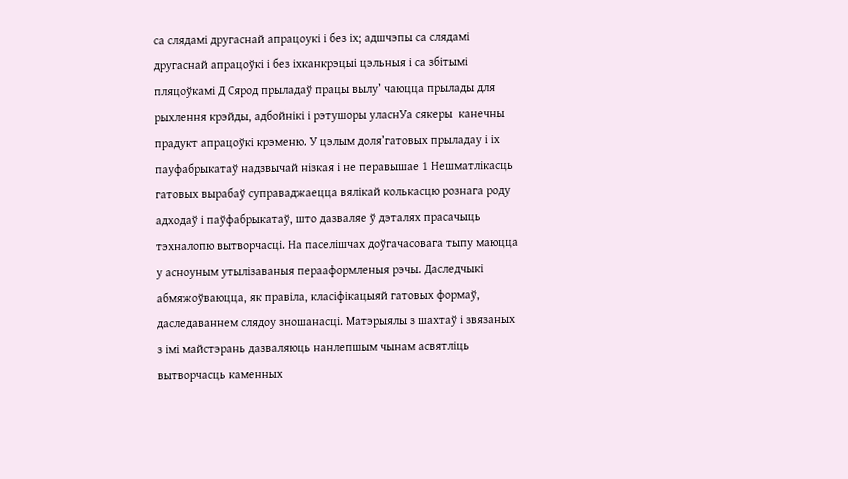са слядамі другаснай апрацоукі і без іх; адшчэпы са слядамі другаснай апрацоўкі і без іхканкрэцыі цэльныя і са збітымі пляцоўкамі Д Сярод прыладаў працы вылу’ чаюцца прылады для рыхлення крэйды, адбойнікі і рэтушоры уласнУа сякеры  канечны прадукт апрацоўкі крэменю. У цэлым доля’гатовых прыладау і іх пауфабрыкатаў надзвычай нізкая і не перавышае 1 Нешматлікасць гатовых вырабаў суправаджаецца вялікай колькасцю рознага роду адходаў і паўфабрыкатаў, што дазваляе ў дэталях прасачыць тэхналопю вытворчасці. На паселішчах доўгачасовага тыпу маюцца у асноуным утылізаваныя перааформленыя рэчы. Даследчыкі абмяжоўваюцца, як правіла, класіфікацыяй гатовых формаў, даследаваннем слядоу зношанасці. Матэрыялы з шахтаў і звязаных з імі майстэрань дазваляюць нанлепшым чынам асвятліць вытворчасць каменных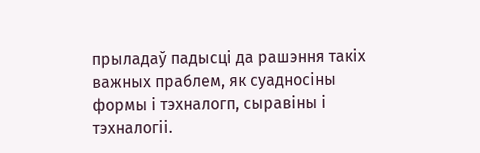прыладаў падысці да рашэння такіх важных праблем, як суадносіны формы і тэхналогп, сыравіны і тэхналогіі.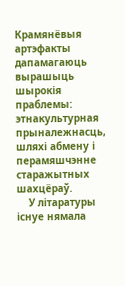Крамянёвыя артэфакты дапамагаюць вырашыць шырокія праблемы: этнакультурная прыналежнасць, шляхі абмену і перамяшчэнне старажытных шахцёраў.
    У літаратуры існуе нямала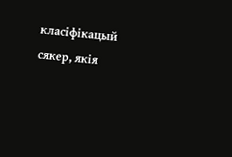класіфікацый сякер, якія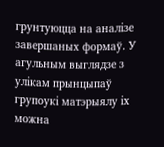грунтуюцца на аналізе завершаных формаў. У агульным выглядзе з улікам прынцыпаў групоукі матэрыялу іх можна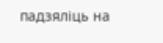падзяліць на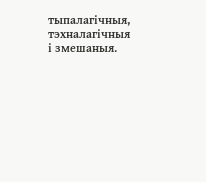тыпалагічныя, тэхналагічныя і змешаныя.